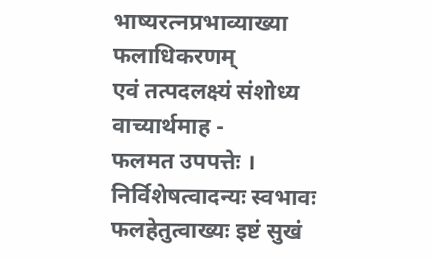भाष्यरत्नप्रभाव्याख्या
फलाधिकरणम्
एवं तत्पदलक्ष्यं संशोध्य वाच्यार्थमाह -
फलमत उपपत्तेः ।
निर्विशेषत्वादन्यः स्वभावः फलहेतुत्वाख्यः इष्टं सुखं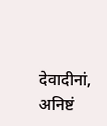देवादीनां, अनिष्टं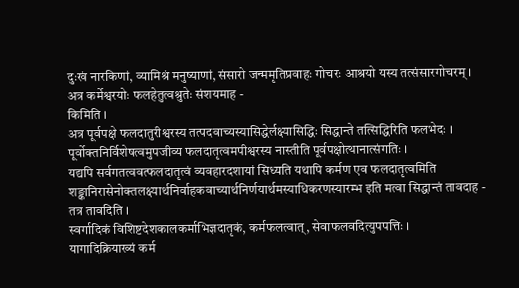दुःखं नारकिणां, व्यामिश्रं मनुष्याणां, संसारो जन्ममृतिप्रवाहः गोचरः आश्रयो यस्य तत्संसारगोचरम् ।
अत्र कर्मेश्वरयोः फलहेतुत्वश्रुतेः संशयमाह -
किमिति ।
अत्र पूर्वपक्षे फलदातुरीश्वरस्य तत्पदवाच्यस्यासिद्धेर्लक्ष्यासिद्धिः सिद्धान्ते तत्सिद्धिरिति फलभेदः । पूर्वोक्तनिर्विशेषत्वमुपजीव्य फलदातृत्वमपीश्वरस्य नास्तीति पूर्वपक्षोत्थानात्संगतिः ।
यद्यपि सर्वगतत्ववत्फलदातृत्वं व्यवहारदशायां सिध्यति यथापि कर्मण एव फलदातृत्वमिति शङ्कानिरासेनोक्तलक्ष्यार्थनिर्वाहकवाच्यार्थनिर्णयार्थमस्याधिकरणस्यारम्भ इति मत्वा सिद्धान्तं तावदाह -
तत्र तावदिति ।
स्वर्गादिकं विशिष्टदेशकालकर्माभिज्ञदातृकं, कर्मफलत्वात्, सेवाफलवदित्युपपत्तिः ।
यागादिक्रियाख्यं कर्म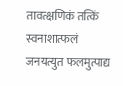तावत्क्षणिकं तत्किं स्वनाशात्फलं जनयत्युत फलमुत्पाद्य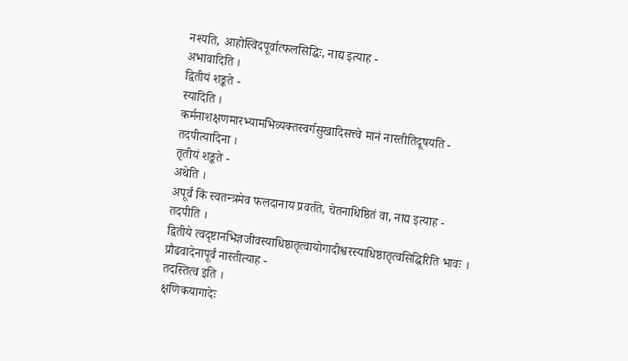नश्यति, आहोस्विदपूर्वात्फलसिद्धिः, नाद्य इत्याह -
अभावादिति ।
द्वितीयं शङ्कते -
स्यादिति ।
कर्मनाशक्षणमारभ्यामभिव्यक्तस्वर्गसुखादिसत्त्वे मानं नास्तीतिदूषयति -
तदपीत्यादिना ।
तृतीयं शङ्कते -
अथेति ।
अपूर्वं किं स्वतन्त्रमेव फलदानाय प्रवर्तते, चेतनाधिष्ठितं वा, नाद्य इत्याह -
तदपीति ।
द्वितीये त्वदृष्टानभिज्ञजीवस्याधिष्ठातृत्वायोगादीश्वरस्याधिष्ठातृत्वसिद्धिरिति भावः ।
प्रौढवादेनापूर्वं नास्तीत्याह -
तदस्तित्व इति ।
क्षणिकयागादेः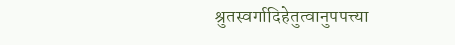श्रुतस्वर्गादिहेतुत्वानुपपत्त्या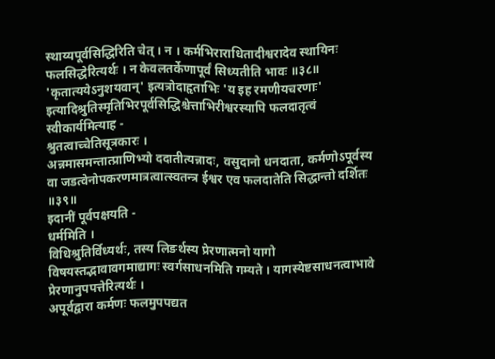स्थाय्यपूर्वसिद्धिरिति चेत् । न । कर्मभिराराधितादीश्वरादेव स्थायिनः फलसिद्धेरित्यर्थः । न केवलतर्केणापूर्वं सिध्यतीति भावः ॥३८॥
'कृतात्ययेऽनुशयवान्' इत्यत्रोदाहृताभिः 'य इह रमणीयचरणाः' इत्यादिश्रुतिस्मृतिभिरपूर्वसिद्धिश्चेत्ताभिरीश्वरस्यापि फलदातृत्वं स्वीकार्यमित्याह -
श्रुतत्वाच्चेतिसूत्रकारः ।
अन्नमासमन्तात्प्राणिभ्यो ददातीत्यन्नादः, वसुदानो धनदाता, कर्मणोऽपूर्वस्य वा जडत्वेनोपकरणमात्रत्वात्स्वतन्त्र ईश्वर एव फलदातेति सिद्धान्तो दर्शितः ॥३९॥
इदानीं पूर्वपक्षयति -
धर्ममिति ।
विधिश्रुतिर्विध्यर्थः, तस्य लिङर्थस्य प्रेरणात्मनो यागो विषयस्तद्भावावगमाद्यागः स्वर्गसाधनमिति गम्यते । यागस्येष्टसाधनत्वाभावे प्रेरणानुपपत्तेरित्यर्थः ।
अपूर्वद्वारा कर्मणः फलमुपपद्यत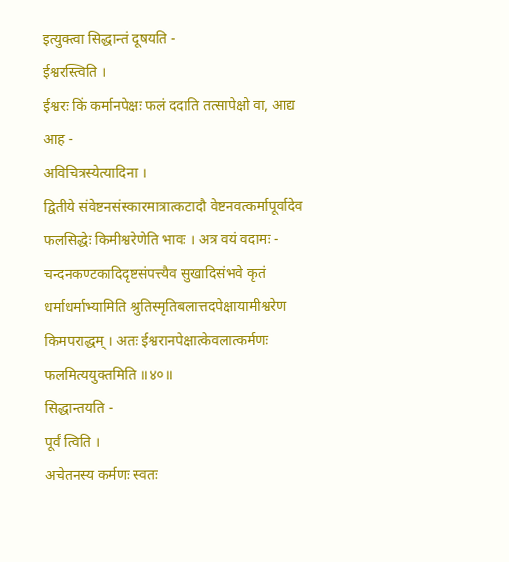इत्युक्त्वा सिद्धान्तं दूषयति -
ईश्वरस्त्विति ।
ईश्वरः किं कर्मानपेक्षः फलं ददाति तत्सापेक्षो वा, आद्य आह -
अविचित्रस्येत्यादिना ।
द्वितीये संवेष्टनसंस्कारमात्रात्कटादौ वेष्टनवत्कर्मापूर्वादेव फलसिद्धेः किमीश्वरेणेति भावः । अत्र वयं वदामः - चन्दनकण्टकादिदृष्टसंपत्त्यैव सुखादिसंभवे कृतं धर्माधर्माभ्यामिति श्रुतिस्मृतिबलात्तदपेक्षायामीश्वरेण किमपराद्धम् । अतः ईश्वरानपेक्षात्केवलात्कर्मणः फलमित्ययुक्तमिति ॥४०॥
सिद्धान्तयति -
पूर्वं त्विति ।
अचेतनस्य कर्मणः स्वतः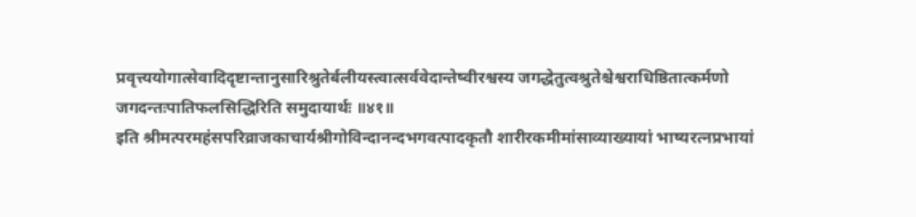प्रवृत्त्ययोगात्सेवादिदृष्टान्तानुसारिश्रुतेर्बलीयस्त्वात्सर्ववेदान्तेष्वीरश्वस्य जगद्धेतुत्वश्रुतेश्चेश्वराधिष्ठितात्कर्मणो जगदन्तःपातिफलसिद्धिरिति समुदायार्थः ॥४१॥
इति श्रीमत्परमहंसपरिव्राजकाचार्यश्रीगोविन्दानन्दभगवत्पादकृतौ शारीरकमीमांसाव्याख्यायां भाष्यरत्नप्रभायां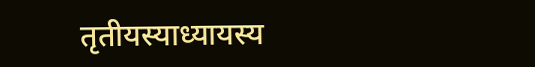तृतीयस्याध्यायस्य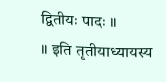द्वितीयः पादः ॥
॥ इति तृतीयाध्यायस्य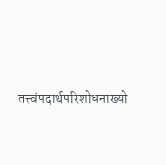तत्त्वंपदार्थपरिशोधनाख्यो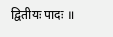द्वितीयः पादः ॥